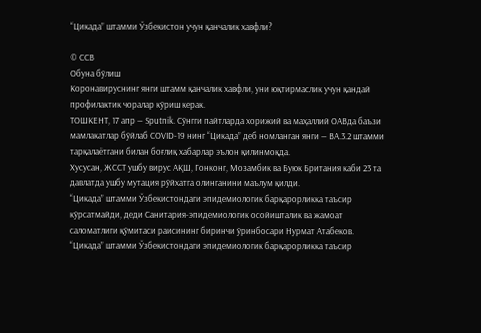“Цикада” штамми Ўзбекистон учун қанчалик хавфли?

© ССВ
Oбуна бўлиш
Коронавируснинг янги штамм қанчалик хавфли, уни юқтирмаслик учун қандай профилактик чоралар кўриш керак.
ТОШКЕНТ, 17 апр — Sputnik. Сўнгги пайтларда хорижий ва маҳаллий ОАВда баъзи мамлакатлар бўйлаб COVID-19 нинг “Цикада” деб номланган янги — BA.3.2 штамми тарқалаётгани билан боғлиқ хабарлар эълон қилинмоқда.
Хусусан, ЖCCТ ушбу вирус АҚШ, Гонконг, Мозамбик ва Буюк Британия каби 23 та давлатда ушбу мутация рўйхатга олинганини маълум қилди.
“Цикада” штамми Ўзбекистондаги эпидемиологик барқарорликка таъсир кўрсатмайди, деди Санитария-эпидемиологик осойишталик ва жамоат саломатлиги қўмитаси раисининг биринчи ўринбосари Нурмат Атабеков.
“Цикада” штамми Ўзбекистондаги эпидемиологик барқарорликка таъсир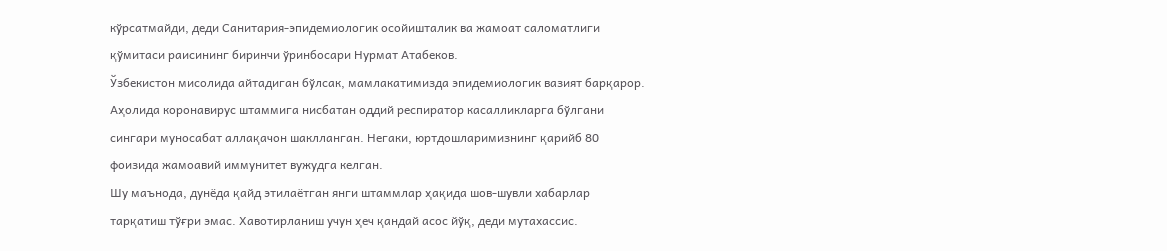кўрсатмайди, деди Санитария-эпидемиологик осойишталик ва жамоат саломатлиги қўмитаси раисининг биринчи ўринбосари Нурмат Атабеков.
Ўзбекистон мисолида айтадиган бўлсак, мамлакатимизда эпидемиологик вазият барқарор. Аҳолида коронавирус штаммига нисбатан оддий респиратор касалликларга бўлгани сингари муносабат аллақачон шаклланган. Негаки, юртдошларимизнинг қарийб 80 фоизида жамоавий иммунитет вужудга келган.
Шу маънода, дунёда қайд этилаётган янги штаммлар ҳақида шов-шувли хабарлар тарқатиш тўғри эмас. Хавотирланиш учун ҳеч қандай асос йўқ, деди мутахассис.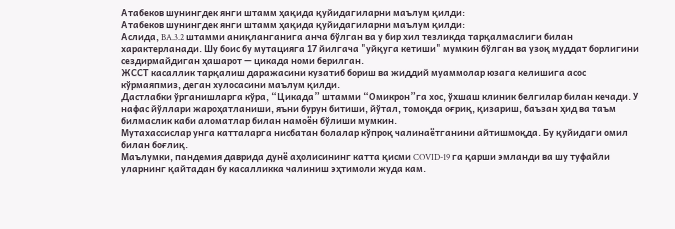Атабеков шунингдек янги штамм ҳақида қуйидагиларни маълум қилди:
Атабеков шунингдек янги штамм ҳақида қуйидагиларни маълум қилди:
Аслида, BA.3.2 штамми аниқланганига анча бўлган ва у бир хил тезликда тарқалмаслиги билан характерланади. Шу боис бу мутацияга 17 йилгача "уйқуга кетиши" мумкин бўлган ва узоқ муддат борлигини сездирмайдиган ҳашарот — цикада номи берилган.
ЖССТ касаллик тарқалиш даражасини кузатиб бориш ва жиддий муаммолар юзага келишига асос кўрмаяпмиз, деган хулосасини маълум қилди.
Дастлабки ўрганишларга кўра, “Цикада” штамми “Омикрон”га хос, ўхшаш клиник белгилар билан кечади. У нафас йўллари жароҳатланиши, яъни бурун битиши, йўтал, томоқда оғриқ, қизариш, баъзан ҳид ва таъм билмаслик каби аломатлар билан намоён бўлиши мумкин.
Мутахассислар унга катталарга нисбатан болалар кўпроқ чалинаётганини айтишмоқда. Бу қуйидаги омил билан боғлиқ.
Маълумки, пандемия даврида дунё аҳолисининг катта қисми COVID-19 га қарши эмланди ва шу туфайли уларнинг қайтадан бу касалликка чалиниш эҳтимоли жуда кам.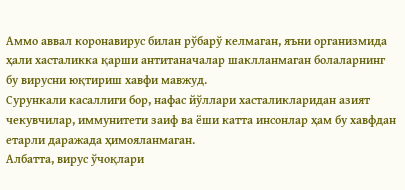Аммо аввал коронавирус билан рўбарў келмаган, яъни организмида ҳали хасталикка қарши антитаначалар шаклланмаган болаларнинг бу вирусни юқтириш хавфи мавжуд.
Сурункали касаллиги бор, нафас йўллари хасталикларидан азият чекувчилар, иммунитети заиф ва ёши катта инсонлар ҳам бу хавфдан етарли даражада ҳимояланмаган.
Албатта, вирус ўчоқлари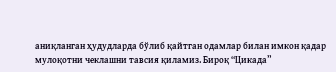аниқланган ҳудудларда бўлиб қайтган одамлар билан имкон қадар мулоқотни чеклашни тавсия қиламиз. Бироқ “Цикада”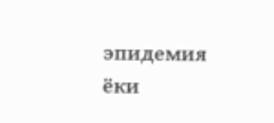эпидемия ёки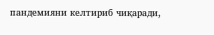пандемияни келтириб чиқаради,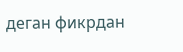деган фикрдан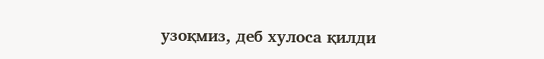узоқмиз, деб хулоса қилди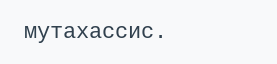мутахассис.